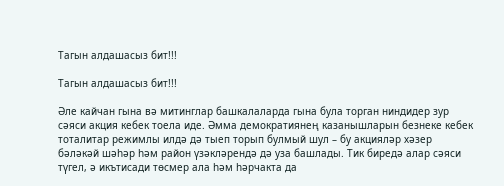Тагын алдашасыз бит!!!

Тагын алдашасыз бит!!!

Әле кайчан гына вә митинглар башкалаларда гына була торган ниндидер зур сәяси акция кебек тоела иде. Әмма демократиянең казанышларын безнеке кебек тоталитар режимлы илдә дә тыеп торып булмый шул – бу акцияләр хәзер бәләкәй шәһәр һәм район үзәкләрендә дә уза башлады. Тик биредә алар сәяси түгел, ә икътисади төсмер ала һәм һәрчакта да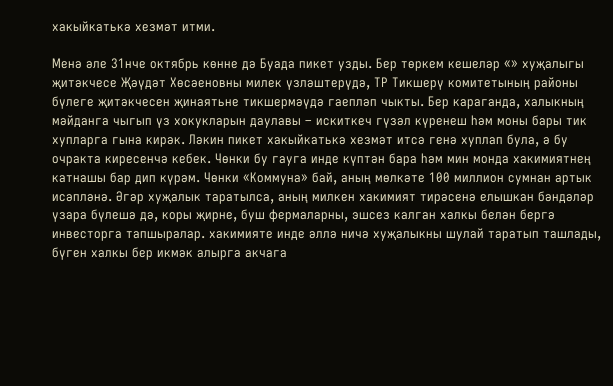хакыйкатькә хезмәт итми.

Менә әле 31нче октябрь көнне дә Буада пикет узды. Бер төркем кешеләр «» хуҗалыгы җитәкчесе Җәүдәт Хөсәеновны милек үзләштерүдә, ТР Тикшерү комитетының районы бүлеге җитәкчесен җинаятьне тикшермәүдә гаепләп чыкты. Бер караганда, халыкның мәйданга чыгып үз хокукларын даулавы – искиткеч гүзәл күренеш һәм моны бары тик хупларга гына кирәк. Ләкин пикет хакыйкатькә хезмәт итсә генә хуплап була, ә бу очракта киресенчә кебек. Чөнки бу гауга инде күптән бара һәм мин монда хакимиятнең катнашы бар дип күрәм. Чөнки «Коммуна» бай, аның мөлкәте 100 миллион сумнан артык исәпләнә. Әгәр хуҗалык таратылса, аның милкен хакимият тирәсенә елышкан бәндәләр үзара бүлешә дә, коры җирне, буш фермаларны, эшсез калган халкы белән бергә инвесторга тапшыралар. хакимияте инде әллә ничә хуҗалыкны шулай таратып ташлады, бүген халкы бер икмәк алырга акчага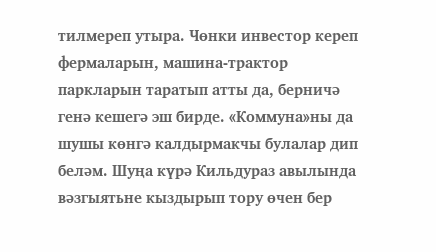тилмереп утыра. Чөнки инвестор кереп фермаларын, машина-трактор паркларын таратып атты да, берничә генә кешегә эш бирде. «Коммуна»ны да шушы көнгә калдырмакчы булалар дип беләм. Шуңа күрә Кильдураз авылында вәзгыятьне кыздырып тору өчен бер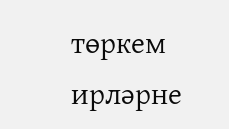төркем ирләрне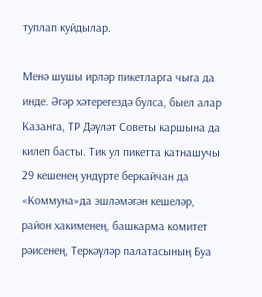туплап куйдылар.

Менә шушы ирләр пикетларга чыга да инде. Әгәр хәтерегездә булса, быел алар Казанга, ТР Дәүләт Советы каршына да килеп басты. Тик ул пикетта катнашучы 29 кешенең ундүрте беркайчан да «Коммуна»да эшләмәгән кешеләр, район хакименең, башкарма комитет рәисенең, Теркәүләр палатасының Буа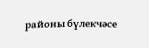районы бүлекчәсе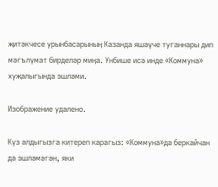җитәкчесе урынбасарының Казанда яшәүче туганнары дип мәгълүмат бирделәр миңа. Унбише исә инде «Коммуна» хуҗалыгында эшләми.

Изображение удалено.

Күз алдыгызга китереп карагыз: «Коммуна»да беркайчан да эшләмәгән, яки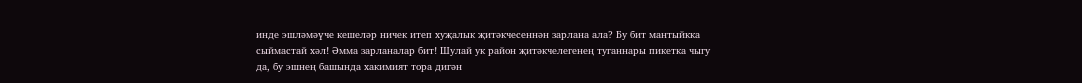инде эшләмәүче кешеләр ничек итеп хуҗалык җитәкчесеннән зарлана ала? Бу бит мантыйкка сыймастай хәл! Әмма зарланалар бит! Шулай ук район җитәкчелегенең туганнары пикетка чыгу да, бу эшнең башында хакимият тора дигән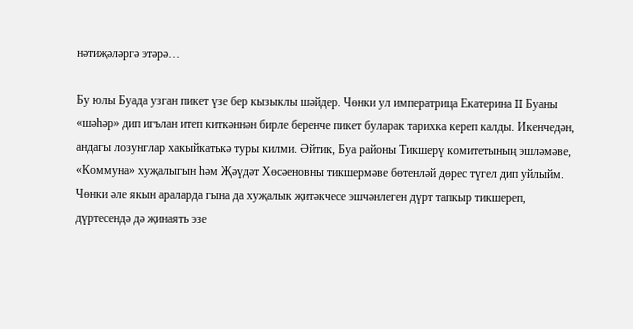нәтиҗәләргә этәрә…

Бу юлы Буада узган пикет үзе бер кызыклы шәйдер. Чөнки ул императрица Екатерина II Буаны «шәһәр» дип игълан итеп киткәннән бирле беренче пикет буларак тарихка кереп калды. Икенчедән, андагы лозунглар хакыйкатькә туры килми. Әйтик, Буа районы Тикшерү комитетының эшләмәве, «Коммуна» хуҗалыгын һәм Җәүдәт Хөсәеновны тикшермәве бөтенләй дөрес түгел дип уйлыйм. Чөнки әле якын араларда гына да хуҗалык җитәкчесе эшчәнлеген дүрт тапкыр тикшереп, дүртесендә дә җинаять эзе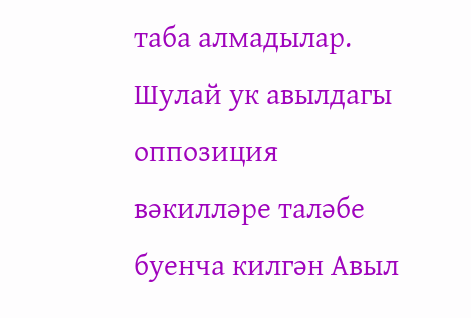таба алмадылар. Шулай ук авылдагы оппозиция вәкилләре таләбе буенча килгән Авыл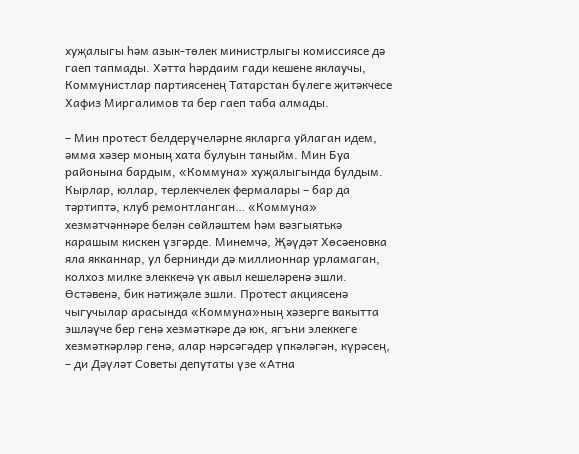хуҗалыгы һәм азык-төлек министрлыгы комиссиясе дә гаеп тапмады. Хәтта һәрдаим гади кешене яклаучы, Коммунистлар партиясенең Татарстан бүлеге җитәкчесе Хафиз Миргалимов та бер гаеп таба алмады.

– Мин протест белдерүчеләрне якларга уйлаган идем, әмма хәзер моның хата булуын таныйм. Мин Буа районына бардым, «Коммуна» хуҗалыгында булдым. Кырлар, юллар, терлекчелек фермалары – бар да тәртиптә, клуб ремонтланган… «Коммуна» хезмәтчәннәре белән сөйләштем һәм вәзгыятькә карашым кискен үзгәрде. Минемчә, Җәүдәт Хөсәеновка яла якканнар, ул бернинди дә миллионнар урламаган, колхоз милке элеккечә үк авыл кешеләренә эшли. Өстәвенә, бик нәтиҗәле эшли. Протест акциясенә чыгучылар арасында «Коммуна»ның хәзерге вакытта эшләүче бер генә хезмәткәре дә юк, ягъни элеккеге хезмәткәрләр генә, алар нәрсәгәдер үпкәләгән, күрәсең, – ди Дәүләт Советы депутаты үзе «Атна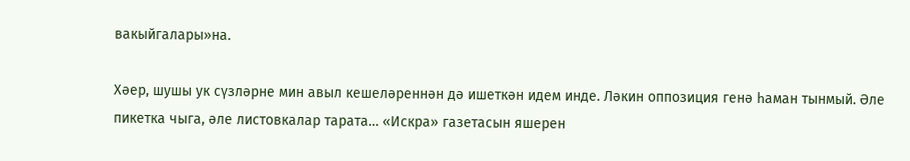вакыйгалары»на.

Хәер, шушы ук сүзләрне мин авыл кешеләреннән дә ишеткән идем инде. Ләкин оппозиция генә һаман тынмый. Әле пикетка чыга, әле листовкалар тарата… «Искра» газетасын яшерен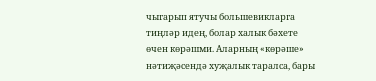чыгарып ятучы большевикларга тиңләр идең, болар халык бәхете өчен көрәшми. Аларның «көрәше» нәтиҗәсендә хуҗалык таралса, бары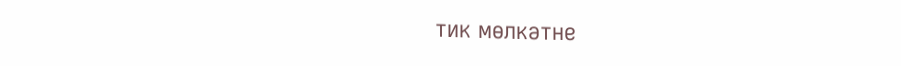тик мөлкәтне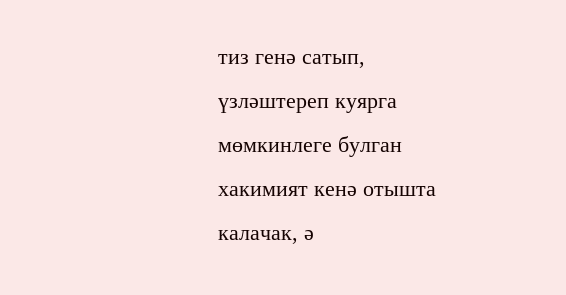тиз генә сатып, үзләштереп куярга мөмкинлеге булган хакимият кенә отышта калачак, ә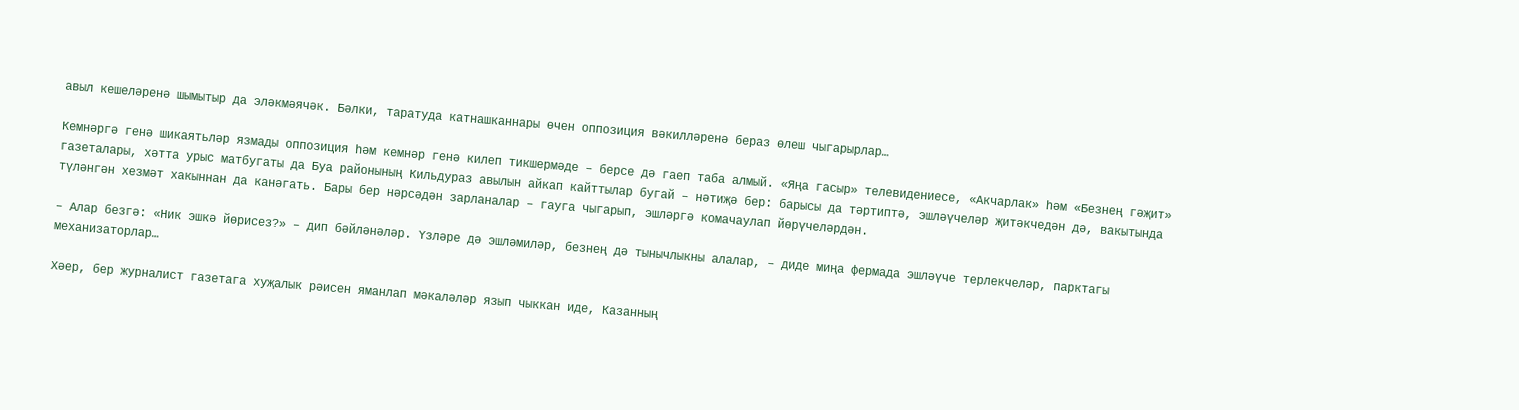авыл кешеләренә шымытыр да эләкмәячәк. Бәлки, таратуда катнашканнары өчен оппозиция вәкилләренә бераз өлеш чыгарырлар…

Кемнәргә генә шикаятьләр язмады оппозиция һәм кемнәр генә килеп тикшермәде – берсе дә гаеп таба алмый. «Яңа гасыр» телевидениесе, «Акчарлак» һәм «Безнең гәҗит» газеталары, хәтта урыс матбугаты да Буа районының Кильдураз авылын айкап кайттылар бугай – нәтиҗә бер: барысы да тәртиптә, эшләүчеләр җитәкчедән дә, вакытында түләнгән хезмәт хакыннан да канәгать. Бары бер нәрсәдән зарланалар – гауга чыгарып, эшләргә комачаулап йөрүчеләрдән.

– Алар безгә: «Ник эшкә йөрисез?» – дип бәйләнәләр. Үзләре дә эшләмиләр, безнең дә тынычлыкны алалар, – диде миңа фермада эшләүче терлекчеләр, парктагы механизаторлар…

Хәер, бер журналист газетага хуҗалык рәисен яманлап мәкаләләр язып чыккан иде, Казанның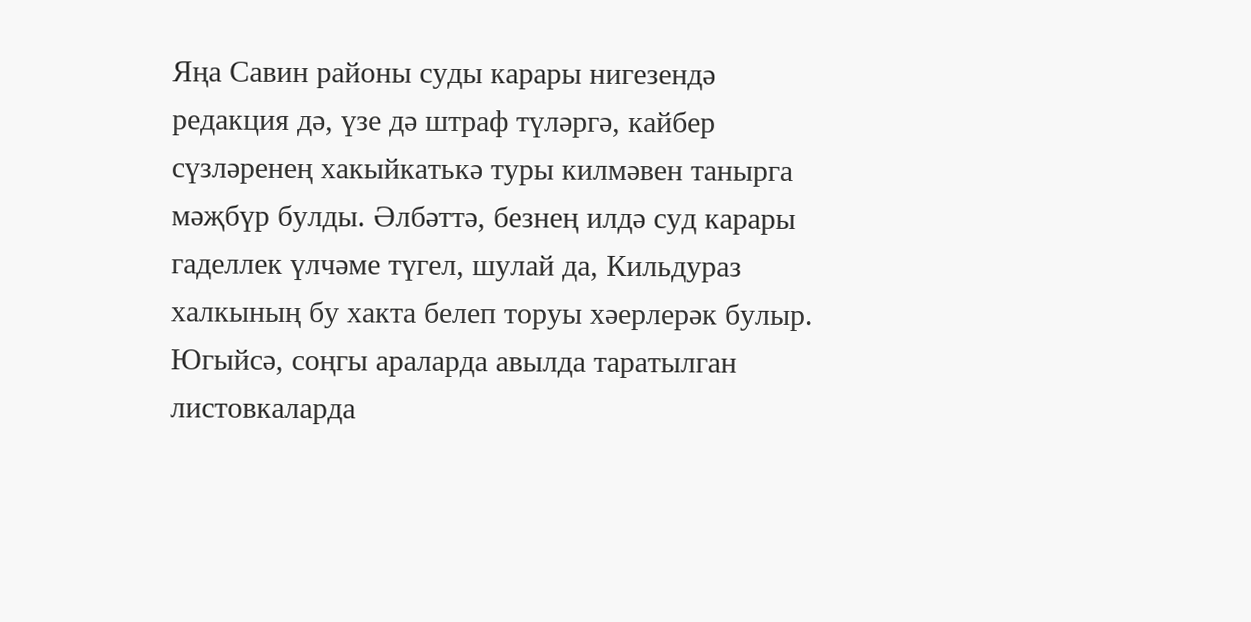Яңа Савин районы суды карары нигезендә редакция дә, үзе дә штраф түләргә, кайбер сүзләренең хакыйкатькә туры килмәвен танырга мәҗбүр булды. Әлбәттә, безнең илдә суд карары гаделлек үлчәме түгел, шулай да, Кильдураз халкының бу хакта белеп торуы хәерлерәк булыр. Югыйсә, соңгы араларда авылда таратылган листовкаларда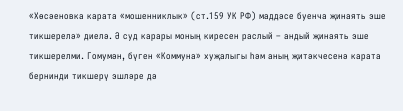«Хөсәеновка карата «мошенниклык» (ст.159 УК РФ) маддәсе буенча җинаять эше тикшерелә» диелә. Ә суд карары моның киресен раслый – андый җинаять эше тикшерелми. Гомумән, бүген «Коммуна» хуҗалыгы һәм аның җитәкчесенә карата бернинди тикшерү эшләре дә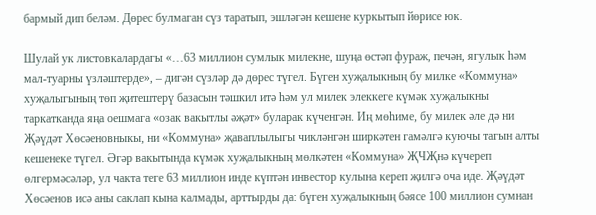бармый дип беләм. Дөрес булмаган сүз таратып, эшләгән кешене куркытып йөрисе юк.

Шулай ук листовкалардагы «…63 миллион сумлык милекне, шуңа өстәп фураж, печән, ягулык һәм мал-туарны үзләштерде», – дигән сүзләр дә дөрес түгел. Бүген хуҗалыкның бу милке «Коммуна» хуҗалыгының төп җитештерү базасын тәшкил итә һәм ул милек элеккеге күмәк хуҗалыкны таркатканда яңа оешмага «озак вакытлы әҗәт» буларак күченгән. Иң мөһиме, бу милек әле дә ни Җәүдәт Хөсәеновныкы, ни «Коммуна» җаваплылыгы чикләнгән ширкәтен гамәлгә куючы тагын алты кешенеке түгел. Әгәр вакытында күмәк хуҗалыкның мөлкәтен «Коммуна» ҖЧҖнә күчереп өлгермәсәләр, ул чакта теге 63 миллион инде күптән инвестор кулына кереп җилгә оча иде. Җәүдәт Хөсәенов исә аны саклап кына калмады, арттырды да: бүген хуҗалыкның бәясе 100 миллион сумнан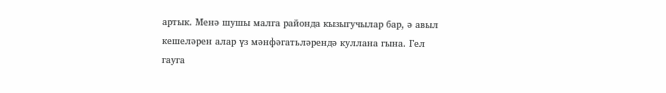артык. Менә шушы малга районда кызыгучылар бар, ә авыл кешеләрен алар үз мәнфәгатьләрендә куллана гына. Гел гауга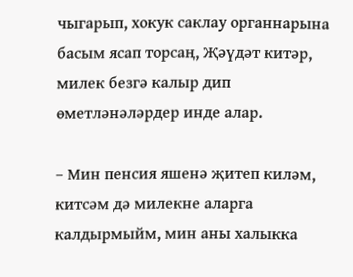чыгарып, хокук саклау органнарына басым ясап торсаң, Җәүдәт китәр, милек безгә калыр дип өметләнәләрдер инде алар.

– Мин пенсия яшенә җитеп киләм, китсәм дә милекне аларга калдырмыйм, мин аны халыкка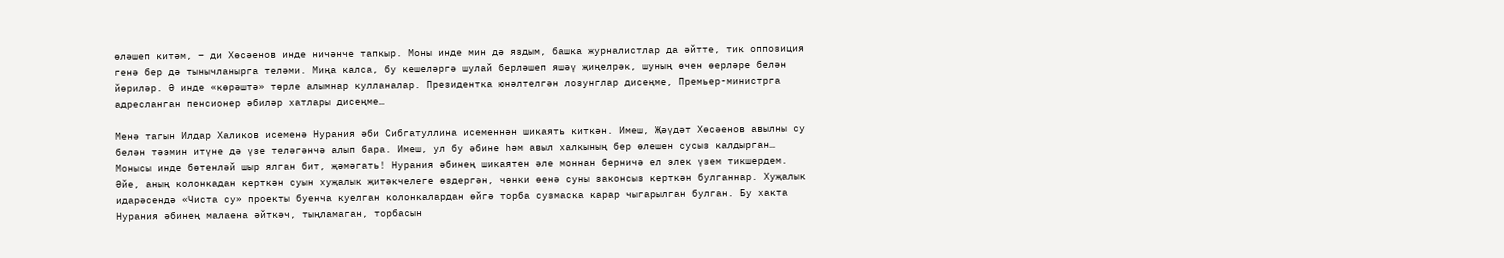өләшеп китәм, – ди Хөсәенов инде ничәнче тапкыр. Моны инде мин дә яздым, башка журналистлар да әйтте, тик оппозиция генә бер дә тынычланырга теләми. Миңа калса, бу кешеләргә шулай берләшеп яшәү җиңелрәк, шуның өчен өерләре белән йөриләр. Ә инде «көрәштә» төрле алымнар кулланалар. Президентка юнәлтелгән лозунглар дисеңме, Премьер-министрга адресланган пенсионер әбиләр хатлары дисеңме…

Менә тагын Илдар Халиков исеменә Нурания әби Сибгатуллина исеменнән шикаять киткән. Имеш, Җәүдәт Хөсәенов авылны су белән тәэмин итүне дә үзе теләгәнчә алып бара. Имеш, ул бу әбине һәм авыл халкының бер өлешен сусыз калдырган… Монысы инде бөтенләй шыр ялган бит, җәмәгать! Нурания әбинең шикаятен әле моннан берничә ел элек үзем тикшердем. Әйе, аның колонкадан керткән суын хуҗалык җитәкчелеге өздергән, чөнки өенә суны законсыз керткән булганнар. Хуҗалык идарәсендә «Чиста су» проекты буенча куелган колонкалардан өйгә торба сузмаска карар чыгарылган булган. Бу хакта Нурания әбинең малаена әйткәч, тыңламаган, торбасын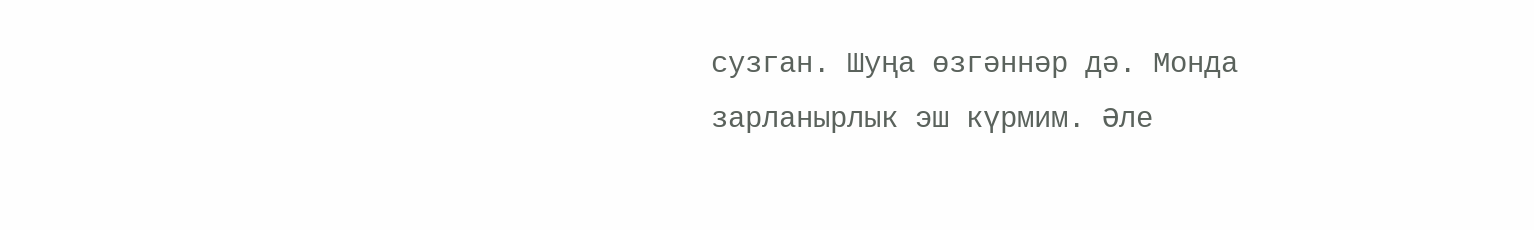сузган. Шуңа өзгәннәр дә. Монда зарланырлык эш күрмим. Әле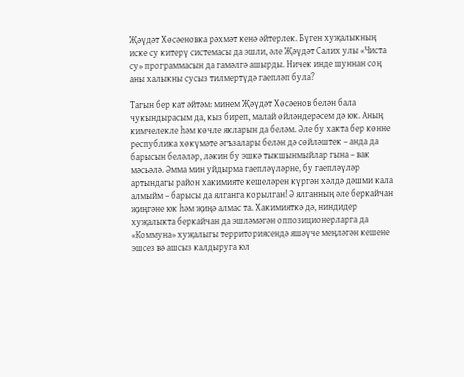Җәүдәт Хөсәеновка рәхмәт кенә әйтерлек. Бүген хуҗалыкның иске су китерү системасы да эшли, әле Җәүдәт Салих улы «Чиста су» программасын да гамәлгә ашырды. Ничек инде шуннан соң аны халыкны сусыз тилмертүдә гаепләп була?

Тагын бер кат әйтәм: минем Җәүдәт Хөсәенов белән бала чукындырасым да, кыз биреп, малай өйләндерәсем дә юк. Аның кимчелекле һәм көчле якларын да беләм. Әле бу хакта бер көнне республика хөкүмәте әгъзалары белән дә сөйләштек – анда да барысын беләләр, ләкин бу эшкә тыкшынмыйлар гына – вак мәсьәлә. Әмма мин уйдырма гаепләүләрне, бу гаепләүләр артындагы район хакимияте кешеләрен күргән хәлдә дәшми кала алмыйм – барысы да ялганга корылган! Ә ялганның әле беркайчан җиңгәне юк һәм җиңә алмас та. Хакимияткә дә, ниндидер хуҗалыкта беркайчан да эшләмәгән оппозиционерларга да «Коммуна» хуҗалыгы территориясендә яшәүче меңләгән кешене эшсез вә ашсыз калдыруга юл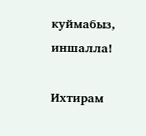куймабыз, иншалла!

Ихтирам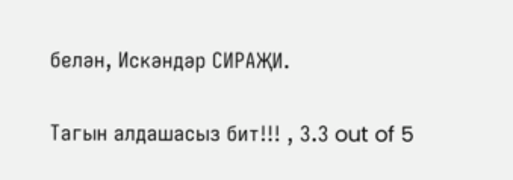белән, Искәндәр СИРАҖИ.

Тагын алдашасыз бит!!! , 3.3 out of 5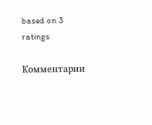based on 3 ratings

Комментарии